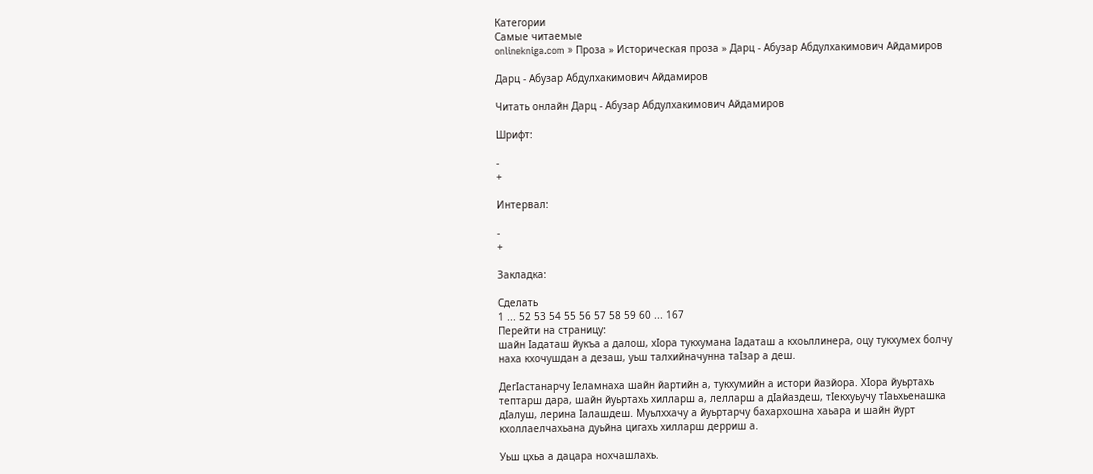Категории
Самые читаемые
onlinekniga.com » Проза » Историческая проза » Дарц - Абузар Абдулхакимович Айдамиров

Дарц - Абузар Абдулхакимович Айдамиров

Читать онлайн Дарц - Абузар Абдулхакимович Айдамиров

Шрифт:

-
+

Интервал:

-
+

Закладка:

Сделать
1 ... 52 53 54 55 56 57 58 59 60 ... 167
Перейти на страницу:
шайн Iадаташ йукъа а далош, хIора тукхумана Iадаташ а кхоьллинера, оцу тукхумех болчу наха кхочушдан а дезаш, уьш талхийначунна таIзар а деш.

ДегIастанарчу Iеламнаха шайн йартийн а, тукхумийн а истори йазйора. ХIора йуьртахь тептарш дара, шайн йуьртахь хилларш а, лелларш а дIайаздеш, тIекхуьучу тIаьхьенашка дIалуш, лерина Iалашдеш. Муьлххачу а йуьртарчу бахархошна хаьара и шайн йурт кхоллаелчахьана дуьйна цигахь хилларш дерриш а.

Уьш цхьа а дацара нохчашлахь.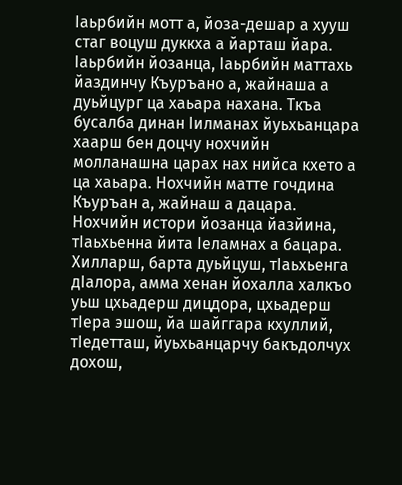Iаьрбийн мотт а, йоза-дешар а хууш стаг воцуш дуккха а йарташ йара. Iаьрбийн йозанца, Iаьрбийн маттахь йаздинчу Къуръано а, жайнаша а дуьйцург ца хаьара нахана. Ткъа бусалба динан Iилманах йуьхьанцара хаарш бен доцчу нохчийн молланашна царах нах нийса кхето а ца хаьара. Нохчийн матте гочдина Къуръан а, жайнаш а дацара. Нохчийн истори йозанца йазйина, тIаьхьенна йита Iеламнаx а бацара. Хилларш, барта дуьйцуш, тIаьхьенга дIалора, амма хенан йохалла халкъо уьш цхьадерш дицдора, цхьадерш тIера эшош, йа шайггара кхуллий, тIедетташ, йуьхьанцарчу бакъдолчух дохош,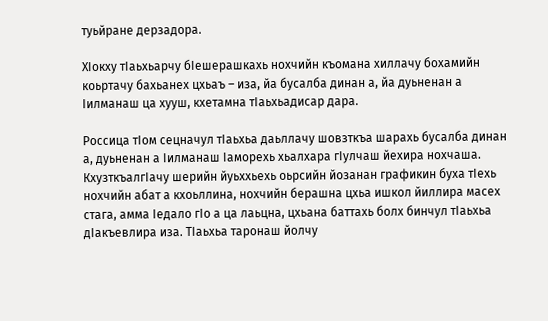туьйране дерзадора.

ХIокху тIаьхьарчу бIешерашкахь нохчийн къомана хиллачу бохамийн коьртачу бахьанех цхьаъ – иза, йа бусалба динан а, йа дуьненан а Iилманаш ца хууш, кхетамна тIаьхьадисар дара.

Россица тIом сецначул тIаьхьа даьллачу шовзткъа шарахь бусалба динан а, дуьненан а Iилманаш Iаморехь хьалхара гIулчаш йехира нохчаша. КхузткъалгIачу шерийн йуьххьехь оьрсийн йозанан графикин буха тIехь нохчийн абат а кхоьллина, нохчийн берашна цхьа ишкол йиллира масех стага, амма Iедало гIo а ца лаьцна, цхьана баттахь болх бинчул тIаьхьа дIакъевлира иза. ТIаьхьа таронаш йолчу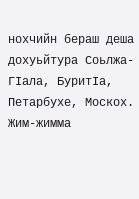нохчийн бераш деша дохуьйтура Соьлжа-ГIала, БуритIа, Петарбухе, Москох. Жим-жимма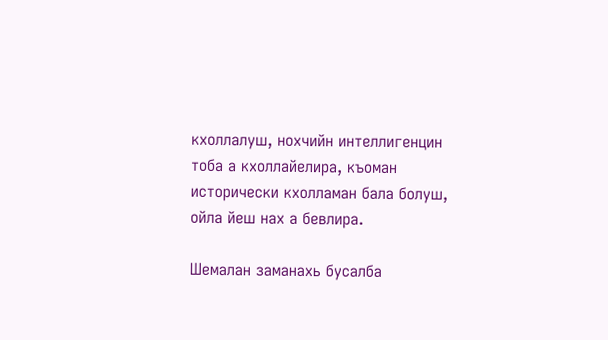кхоллалуш, нохчийн интеллигенцин тоба а кхоллайелира, къоман исторически кхолламан бала болуш, ойла йеш нах а бевлира.

Шемалан заманахь бусалба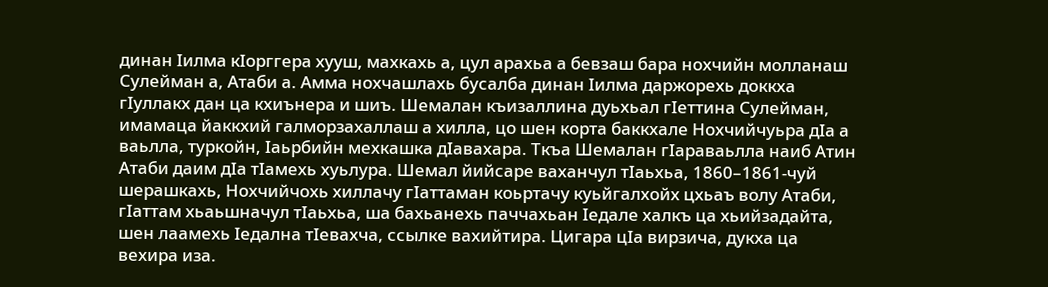динан Iилма кIорггера хууш, махкахь а, цул арахьа а бевзаш бара нохчийн молланаш Сулейман а, Атаби а. Амма нохчашлахь бусалба динан Iилма даржорехь доккха гIуллакх дан ца кхиънера и шиъ. Шемалан къизаллина дуьхьал гIеттина Сулейман, имамаца йаккхий галморзахаллаш а хилла, цо шен корта баккхале Нохчийчуьра дIа а ваьлла, туркойн, Iаьрбийн мехкашка дIавахара. Ткъа Шемалан гIараваьлла наиб Атин Атаби даим дIа тIамехь хуьлура. Шемал йийсаре ваханчул тIаьхьа, 1860–1861-чуй шерашкахь, Нохчийчохь хиллачу гIаттаман коьртачу куьйгалхойх цхьаъ волу Атаби, гIаттам хьаьшначул тIаьхьа, ша бахьанехь паччахьан Iедале халкъ ца хьийзадайта, шен лаамехь Iедална тIевахча, ссылке вахийтира. Цигара цIа вирзича, дукха ца вехира иза.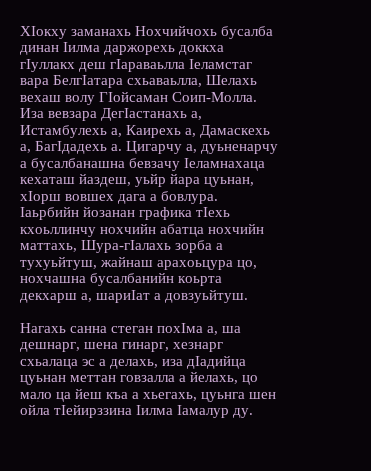ХIокху заманахь Нохчийчохь бусалба динан Iилма даржорехь доккха гIуллакх деш гIараваьлла Iеламстаг вара БелгIатара схьаваьлла, Шелахь вехаш волу ГIойсаман Соип-Молла. Иза вевзара ДегIастанахь а, Истамбулехь а, Каирехь а, Дамаскехь а, БагIдадехь а. Цигарчу а, дуьненарчу а бусалбанашна бевзачу Iеламнахаца кехаташ йаздеш, уьйр йара цуьнан, хIорш вовшех дага а бовлура. Iаьрбийн йозанан графика тIехь кхоьллинчу нохчийн абатца нохчийн маттахь, Шура-гIалахь зорба а тухуьйтуш, жайнаш арахоьцура цо, нохчашна бусалбанийн коьрта декхарш а, шариIат а довзуьйтуш.

Нагахь санна стеган пoхIмa а, ша дешнарг, шена гинарг, хезнарг схьалаца эс а делахь, иза дIадийца цуьнан меттан говзалла а йелахь, цо мало ца йеш къа а хьегахь, цуьнга шен ойла тIейирззина Iилма Iамалур ду.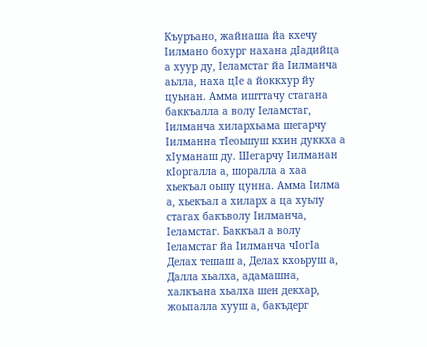Къуръано, жайнаша йа кхечу Iилмано бохург нахана дIадийца а хуур ду, Iеламстаг йа Iилманча аьлла, наха цIе а йоккхур йу цуьнан. Амма ишттачу стагана баккъалла а волу Iеламстаг, Iилманча хилархьама шегарчу Iилманна тIеоьшуш кхин дуккха а хIуманаш ду. Шегарчу Iилманан кIоргалла а, шоралла а хаа хьекъал оьшу цунна. Амма Iилма а, хьекъал а хиларх а ца хуьлу стагах бакъволу Iилманча, Iеламстаг. Баккъал а волу Iеламстаг йа Iилманча чIогIа Делах тешаш а, Делах кхоьруш а, Далла хьалха, адамашна, халкъана хьалха шен декхар, жоьпалла хууш а, бакъдерг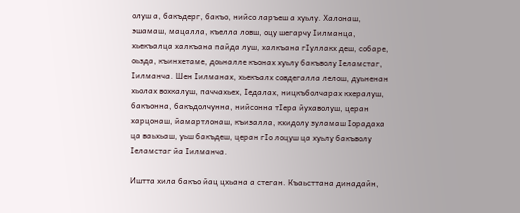олуш а, бакъдерг, бакъо, нийсо ларъеш а хуьлу. Халонаш, эшамаш, мацалла, къелла ловш, оцу шегарчу Iилманца, хьекъалца халкъана пайда луш, халкъана гIуллакх деш, собаре, оьзда, къинхетаме, доьналле къонах хуьлу бакъволу Iеламстаг, Iилманча. Шен Iилманах, хьекъалх совдегалла лелош, дуьненан хьолах вохкалуш, паччахьех, Iедалах, ницкъболчарах кхералуш, бакъонна, бакъдолчунна, нийсонна тIера йухаволуш, церан харцонаш, йамартлонаш, къизалла, кхидолу зуламаш Iорадаха ца ваьхьаш, уьш бакъдеш, церан гIо лоцуш ца хуьлу бакъволу Iеламстаг йа Iилманча.

Иштта хила бакъо йац цхьана а стеган. Къаьсттана динадайн,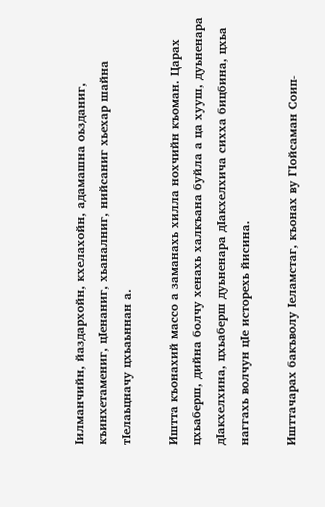Iилманчийн, йаздархойн, кхелахойн, адамашна оьзданиг, къинхетамениг, цIенаниг, хьаналниг, нийсаниг хьехар шайна тIелаьцначу цхьаьннан а.

Иштта къонахий массо а заманахь хилла нохчийн къоман. Царах цхьаберш, дийна болчу хенахь халкъана буйла а ца хууш, дуьненара дIакхелхина, цхьаберш дуьненара дIакхелхича сихха бицбина, цхьа наггахь волчун цIе исторехь йисина.

Ишттачарах бакъволу Iеламстаг, къонах ву ГIойсаман Соип-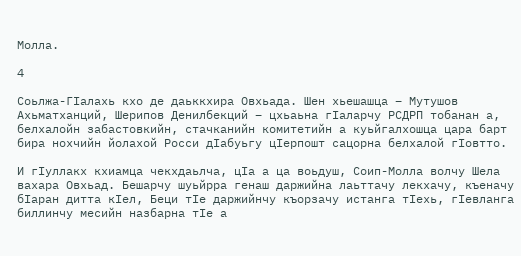Молла.

4

Соьлжа-ГIалахь кхо де даьккхира Овхьада. Шен хьешашца – Мутушов Ахьматханций, Шерипов Денилбекций – цхьаьна гIаларчу РСДРП тобанан а, белхалойн забастовкийн, стачканийн комитетийн а куьйгалхошца цара барт бира нохчийн йолахой Росси дIабуьгу цIерпошт сацорна белхалой гIовтто.

И гIуллакх кхиамца чекхдаьлча, цIа а ца воьдуш, Соип-Молла волчу Шела вахара Овхьад. Бешарчу шуьйрра генаш даржийна лаьттачу лекхачу, къеначу бIаран дитта кIел, Беци тIе даржийнчу къорзачу истанга тIехь, гIевланга биллинчу месийн назбарна тIе а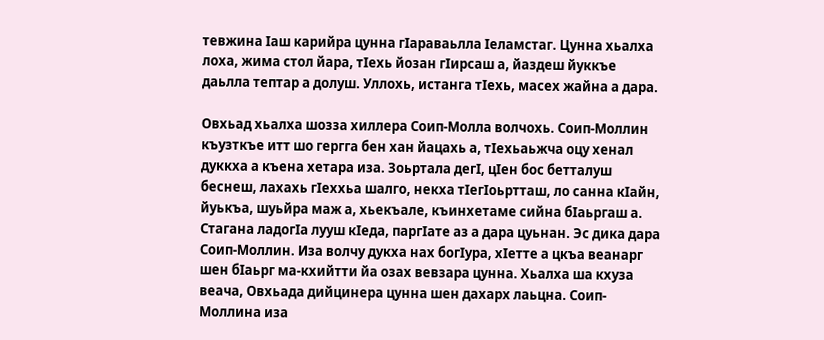тевжина Iаш карийра цунна гIараваьлла Iеламстаг. Цунна хьалха лоха, жима стол йара, тIехь йозан гIирсаш а, йаздеш йуккъе даьлла тептар а долуш. Уллохь, истанга тIехь, масех жайна а дара.

Овхьад хьалха шозза хиллера Соип-Молла волчохь. Соип-Моллин къузткъе итт шо гергга бен хан йацахь а, тIехьаьжча оцу хенал дуккха а къена хетара иза. Зоьртала дегI, цIен бос бетталуш беснеш, лахахь гIеххьа шалго, некха тIегIоьртташ, ло санна кIайн, йуькъа, шуьйра маж а, хьекъале, къинхетаме сийна бIаьргаш а. Стагана ладогIа лууш кIеда, паргIате аз а дара цуьнан. Эс дика дара Соип-Моллин. Иза волчу дукха нах богIура, хIетте а цкъа веанарг шен бIаьрг ма-кхийтти йа озах вевзара цунна. Хьалха ша кхуза веача, Овхьада дийцинера цунна шен дахарх лаьцна. Соип-Моллина иза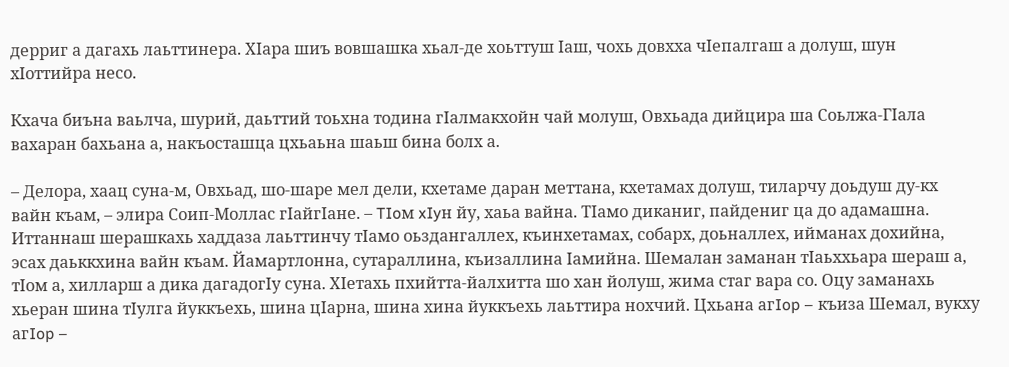дерриг а дагахь лаьттинера. ХIара шиъ вовшашка хьал-де хоьттуш Iаш, чохь довхха чIепалгаш а долуш, шун хIоттийра несо.

Кхача биъна ваьлча, шурий, даьттий тоьхна тодина гIалмакхойн чай молуш, Овхьада дийцира ша Соьлжа-ГIала вахаран бахьана а, накъосташца цхьаьна шаьш бина болх а.

– Делора, хаац суна-м, Овхьад, шо-шаре мел дели, кхетаме даран меттана, кхетамах долуш, тиларчу доьдуш ду-кх вайн къам, – элира Соип-Моллас гIайгIане. – TIoм xIyн йу, хаьа вайна. ТIамо диканиг, пайдениг ца до адамашна. Иттаннаш шерашкахь хаддаза лаьттинчу тIамо оьздангаллех, къинхетамах, собарх, доьналлех, ийманах дохийна, эсах даьккхина вайн къам. Йамартлонна, сутараллина, къизаллина Iамийна. Шемалан заманан тIаьххьара шераш а, тIом а, хилларш а дика дагадогIу суна. ХIетахь пхийтта-йалхитта шо хан йолуш, жима стаг вара со. Оцу заманахь хьеран шина тIулга йуккъехь, шина цIарна, шина хина йуккъехь лаьттира нохчий. Цхьана aгIop – къиза Шемал, вукху aгIop –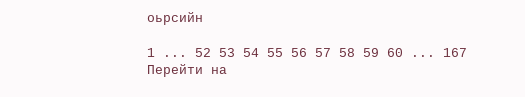оьрсийн

1 ... 52 53 54 55 56 57 58 59 60 ... 167
Перейти на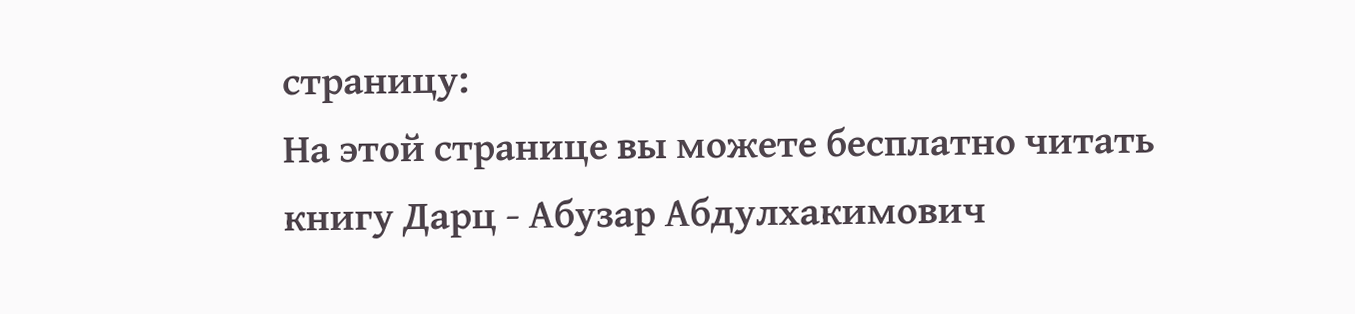страницу:
На этой странице вы можете бесплатно читать книгу Дарц - Абузар Абдулхакимович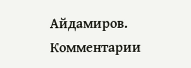Айдамиров.
Комментарии